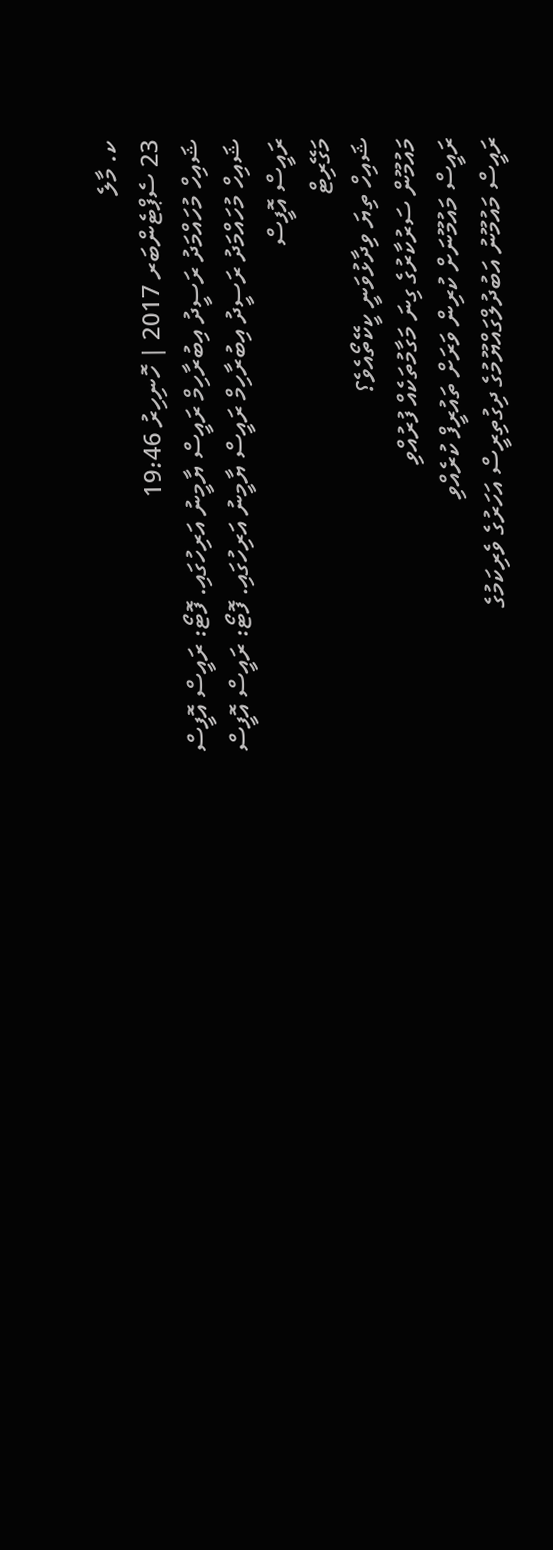ކ. މާލެ
23 ސެޕްޓެންބަރ 2017 | ހޮނިހިރު 19:46
ޝައިހް މުހައްމަދު ރަސީދު އިބުރާހިމް ރައީސް ޔާމީނު އަރިހުގައި. ފޮޓޯ: ރައީސް އޮފީސް
ޝައިހް މުހައްމަދު ރަސީދު އިބުރާހިމް ރައީސް ޔާމީނު އަރިހުގައި. ފޮޓޯ: ރައީސް އޮފީސް
ރައީސް އޮފީސް
މަގޭރިޓް
ޝައިހް ތިޔަ ވިދާޅުވަނީ ކީކޭތޯއެވެ؟
މައުމޫން ސަރުކާރުގެ ގިނަ މަގާމުތަކެއް ފުރުއްވި
ރައީސް މައުމޫނަށް ކުރިން ވަރަށް ތައުރީފް ކުރެއްވި
ރައީސް މައުމޫނު އަބުދުލްގައްޔޫމުގެ ދިގުތިރީސް އަހަރުގެ ވެރިކަމުގެ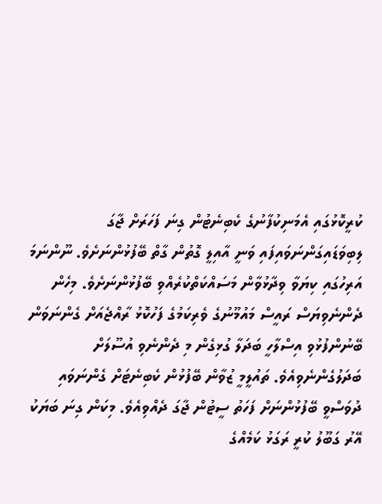ކުރީކޮޅުގައި އެމަނިކުފާނުގެ ކެބިނެޓުން ގިނަ ފަހަރަށް ޖާގަ ލިބިވަޑައިގަންނަވައިފައި ވަނީ އާއިލީ ގޮތުން ގާތް ބޭފުޅުންނަށެވެ. ނޫންނަމަ އަރިހުގައި ކިޔަވާ ވިދާޅުވާން މަސައްކަތްކުރެއްވި ބޭފުޅުންނަށެވެ. މިހެން ދެންނެވިޔަސް ރައީސް މައުމޫނުގެ ވެރިކަމުގެ ފަހުކޮޅު ރާއްޖެއަށް ގެންނަވަން ބޭނުންފުޅުވި އިސްލާހީ ބަދަލާ ގުޅިގެން މި ދެންނެވި އުސޫލަށް ބަދަލުގެންނެވިއެވެ. ތައުލީމީ ޒުވާން ބޭފުޅުން ކެބިނެޓަށް ގެންނަވައި ދުވަސްވީ ބޭފުޅުންނަށް ފަހަތު ސީޓުން ޖާގަ ދެއްވިއެވެ. މިކަން ގިނަ ބަޔަކު އޭރު ގަބޫލު ކުރީ ރަގަޅު ކަމެއްގެ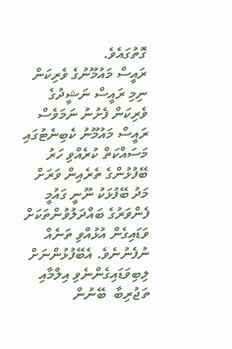ގޮތުގައެވެ.
ރައީސް މައުމޫނުގެ ވެރިކަން ނިމި ރައީސް ނަޝީދުގެ ވެރިކަން ފެށުނު ނަމަވެސް ރައީސް މައުމޫނު ކެބިނެޓުގައި މަސައްކަތް ކުރެއްވި ހަރު ބޭފުޅުންގެ ތެރެއިން ވަރަށް މަދު ބޭފުޅަކު ނޫނީ ގައުމީ ފެންވަރުގެ ބައްދަލުވުންތަކަށް ވަޑައިގެން އުޅުއްވި ތަނެއް ނުފެނުނެވެ. އެބޭފުޅުންނަށް ލިބިވަޑައިގެންނެވި އިލްމާއި ތަޖުރިބާ  ބޭނުން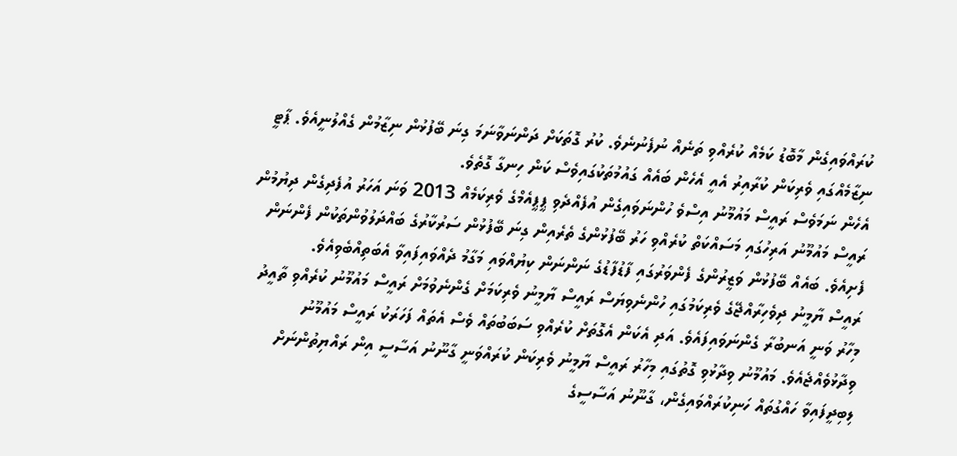ކުރައްވައިގެން މާބޮޑު ކަމެއް ކުރެއްވި ތަނެއް ނުފެނުނެވެ. ކުރު ގޮތަކަށް ދަންނަވާނަމަ ގިނަ ބޭފުޅުން ނިޒާމުން ގެއްލުނީއެވެ. ޕާޓީ ނިޒާމެއްގައި ވެރިކަން ކުރާއިރު އެއީ އެހެން ބައެއް ގައުމުތަކުގައިވެސް ކަން ހިނގާ ގޮތެވެ.
އެހެން ނަމަވެސް ރައީސް މައުމޫނު އިސްވެ ހުންނަވައިގެން އުފެއްދެވި ޕީޕީއެމްގެ ވެރިކަމެއް 2013 ވަނަ އަހަރު އުފެދިގެން ދިޔުމުން ރައީސް މައުމޫނު އަރިހުގައި މަސައްކަތް ކުރެއްވި ހަރު ބޭފުޅުންގެ ތެރެއިން ގިނަ ބޭފުޅުން ސަރުކާރުގެ ބައްދަލުވުންތަކުން ފެންނަން ފެށިއެވެ. ބައެއް ބޭފުޅުން ވަޒީރުންގެ ފެންވަރުގައި ފާޑުފާޑުގެ ނަންނަން ކިޔުއްވައި މަގާމު ދެއްވައިފައިވާ އެބަތިއްބެވިއެވެ.
ރައީސް ޔާމީނު ދިވެހިރާއްޖޭގެ ވެރިކަމުގައި ހުންނެވިޔަސް ރައީސް ޔާމީނު ވެރިކަމަށް ގެންނެވުމަށް ރައީސް މައުމޫނު ކުރެއްވި ތާއީދު މިހާރު ވަނީ އަނބުރާ ގެންނަވައިފައެވެ. އަދި އެކަން އެގޮތަށް ކުރެއްވި ސަބަބުތައް ވެސް އެތައް ފަހަރަކު ރައީސް މައުމޫނު ވިދާޅުވެއްޖެއެވެ. މައުމޫނު ވިދާޅުވި ގޮތުގައި މިހާރު ރައީސް ޔާމީނު ވެރިކަން ކުރައްވަނީ ގާނޫނު އަސާސީ އިން ރައްޔިތުންނަށް ލިބިދީފައިވާ ހައްގުތައް ހަނިކުރައްވައިގެން، ގާނޫނު އަސާސީގެ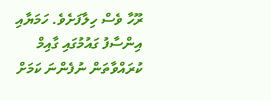ރޫހާ ވެސް ހިލާފަށެވެ. ހަމަޔާއި އިންސާފު ގައުމުގައި ގާއިމް ކުރައްވާތަން ނުފެންނަ ކަމަށް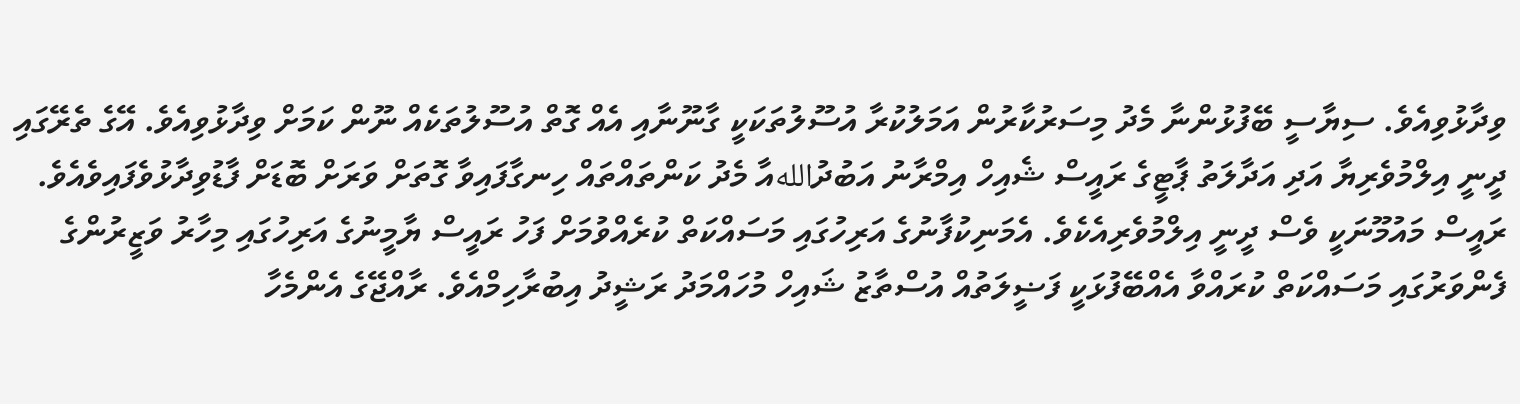ވިދާޅުވިއެވެ. ސިޔާސީ ބޭފުޅުންނާ މެދު މިސަރުކާރުން އަމަލުކުރާ އުސޫލުތަކަކީ ގާނޫނާއި އެއް ގޮތް އުސޫލުތަކެއް ނޫން ކަމަށް ވިދާޅުވިއެވެ. އޭގެ ތެރޭގައި ދީނީ އިލްމުވެރިޔާ އަދި އަދާލަތު ޕާޓީގެ ރައީސް ޝެއިހް އިމްރާނު އަބުދުاللهއާ މެދު ކަންތައްތައް ހިނގާފައިވާ ގޮތަށް ވަރަށް ބޮޑަށް ފާޑުވިދާޅުވެފައިވެއެވެ.
ރައީސް މައުމޫނަކީ ވެސް ދީނީ އިލްމުވެރިއެކެވެ. އެމަނިކުފާނުގެ އަރިހުގައި މަސައްކަތް ކުރެއްވުމަށް ފަހު ރައީސް ޔާމީނުގެ އަރިހުގައި މިހާރު ވަޒީރުންގެ ފެންވަރުގައި މަސައްކަތް ކުރައްވާ އެއްބޭފުޅަކީ ފަޟީލަތުއް އުސްތާޒު ޝައިހް މުހައްމަދު ރަޝީދު އިބުރާހިމްއެވެ. ރާއްޖޭގެ އެންމެހާ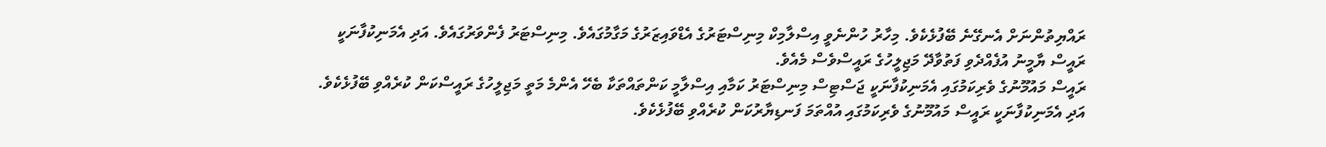ރައްޔިތުންނަށް އެނގޭނެ ބޭފުޅެކެވެ. މިހާރު ހުންނެވީ އިސްލާމިކް މިނިސްޓަރުގެ އެޑްވައިޒަރުގެ މަގާމުގައެވެ. މިނިސްޓަރު ފެންވަރުގައެވެ. އަދި އެމަނިކުފާނަކީ ރައީސް ޔާމީނު އުފެއްދެވި ފަތުވާދޭ މަޖިލީހުގެ ރައީސްވެސް މެއެވެ.
ރައީސް މައުމޫނުގެ ވެރިކަމުގައި އެމަނިކުފާނަކީ ޖަސްޓިސް މިނިސްޓަރު ކަމާއި އިސްލާމީ ކަންތައްތަކާ ބެހޭ އެންމެ މަތީ މަޖިލީހުގެ ރައީސްކަން ކުރެއްވި ބޭފުޅެކެވެ. އަދި އެމަނިކުފާނަކީ ރައީސް މައުމޫނުގެ ވެރިކަމުގައި އުއްތަމަ ފަނޑިޔާރުކަން ކުރެއްވި ބޭފުޅެކެވެ.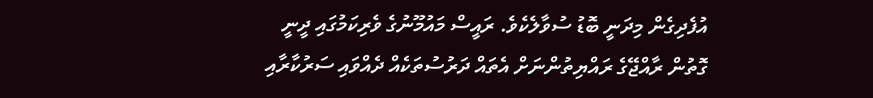އުފެދިގެން މިދަނީ ބޮޑު ސުވާލެކެވެ. ރައީސް މައުމޫނުގެ ވެރިކަމުގައި ދީނީ ގޮތުން ރާއްޖޭގެ ރައްޔިތުންނަށް އެތައް ދަރުސުތަކެއް ދެއްވައި ސަރުކާރާއި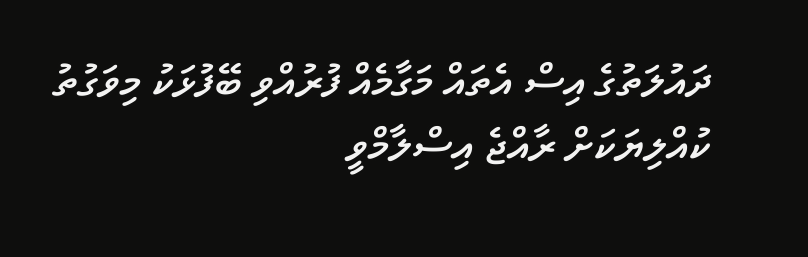ދައުލަތުގެ އިސް އެތައް މަގާމެއް ފުރުއްވި ބޭފުޅަކު މިވަގުތު ކުއްލިޔަކަށް ރާއްޖެ އިސްލާމްވީ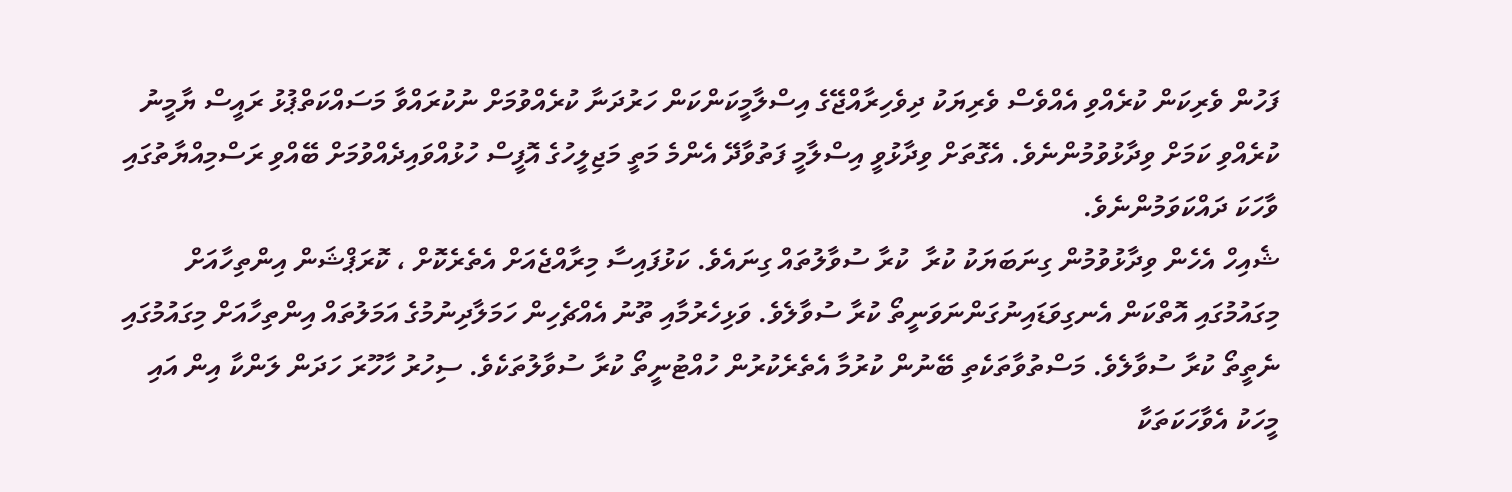ފަހުން ވެރިކަން ކުރެއްވި އެއްވެސް ވެރިޔަކު ދިވެހިރާއްޖޭގެ އިސްލާމީކަންކަން ހަރުދަނާ ކުރެއްވުމަށް ނުކުރައްވާ މަސައްކަތްޕުޅު ރައީސް ޔާމީނު ކުރެއްވި ކަމަށް ވިދާޅުވުމުންނެވެ. އެގޮތަށް ވިދާޅުވީ އިސްލާމީ ފަތުވާދޭ އެންމެ މަތީ މަޖިލީހުގެ އޮފީސް ހުޅުއްވައިދެއްވުމަށް ބޭއްވި ރަސްމިއްޔާތުގައި ވާހަކަ ދައްކަވަމުންނެވެ.
ޝެއިހް އެހެން ވިދާޅުވުމުން ގިނަބަޔަކު ކުރާ  ކުރާ ސުވާލުތައް ގިނައެވެ. ކަޅުފައިސާ މިރާއްޖެއަށް އެތެރެކޮށް ، ކޮރަޕްޝަން އިންތިހާއަށް މިގައުމުގައި އޮތްކަން އެނގިވަޑައިނުގަންނަވަނީތޯ ކުރާ ސުވާލެވެ. ވަޅިހެރުމާއި ތޫނު އެއްޗެހިން ހަމަލާދިނުމުގެ އަމަލުތައް އިންތިހާއަށް މިގައުމުގައި ނެތީތޯ ކުރާ ސުވާލެވެ. މަސްތުވާތަކެތި ބޭނުން ކުރުމާ އެތެރެކުރުން ހުއްޓުނީތޯ ކުރާ ސުވާލުތަކެވެ. ސިހުރު ހާހޫރަ ހަދަން ލަންކާ އިން އައި މީހަކު އެވާހަކަތަކާ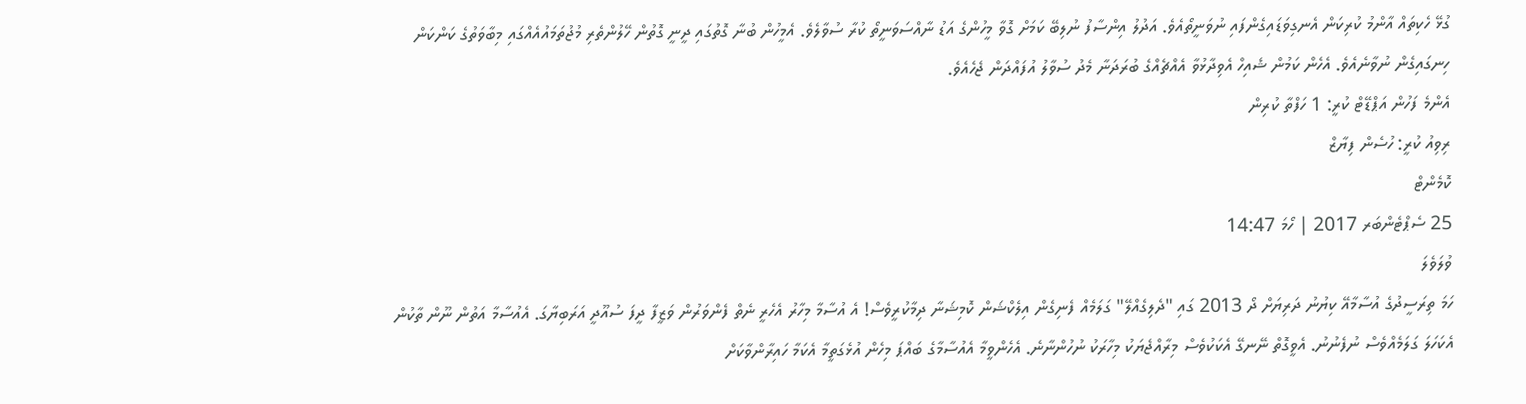ގުޅޭ ހެކިތައް އާންމު ކުރިކަން އެނގިވަޑައިގެންފައި ނުވަނީތޯއެވެ. އަދުލު އިންސާފު ނުލިބޭ ކަމަށް ގޮވާ މީހުންގެ އަޑު ނާއްސަވަނީތޯ ކުރާ ސުވާލެވެ. އެމީހުން ބުނާ ގޮތުގައި ދީނީ ގޮތުން ހޭލުންތެރި މުޖުތަމައުއެއްގައި މިބާވަތުގެ ކަންކަން ހިނގައިގެން ނުވާނެއެވެ. އެހެން ކަމުން ޝެއިހް އެވިދާޅުވާ އެއްޗެއްގެ ބުރަދަނާ މެދު ސުވާލު އުފައްދަން ޖެހެއެވެ.
އެންމެ ފަހުން އަޕްޑޭޓް ކުރީ: 1 ހަފްތާ ކުރިން
ރިވިއު ކުރީ: ހުސެން ފިޔާޒް
ކޮމެންޓް
25 ސެޕްޓެންބަރ 2017 | ހޯމަ 14:47
ވުލަވެލަ
ހަމަ ތިރަސީދުގެ އުސާމާއޭ ކިޔުނު ދަރިޔަށް ދޯ 2013 ގައި "ދެލިގެއްލޭ" ގަލަމެއް ފެނިގެން އިލެކްޝަން ކޮމިޝަނާ ދިމާކުރީވެސް! އެ އުސާމާ މިހާރު އެހެރީ ނެތް ފެންވަރުން ވަޒީފާ ދީފަ ސުއޫދީ އަރަބިޔާގަ. އެއުސާމާ އަތުން ނޫން ތާކުން އެކަހަލަ ގަލަމެއްވެސް ނުފެނުނު. އެވީގޮތް ނޭނގޭ އެކަކުވެސް މިރާއްޖެޔަކު މިހާރަކު ނުހުންނާނެ. އެހެންވީމާ އެއުސާމާގެ ބައްޕަ މިހެން އުޅެގަތީމާ އެކަމާ ހައިރާންވާކަށް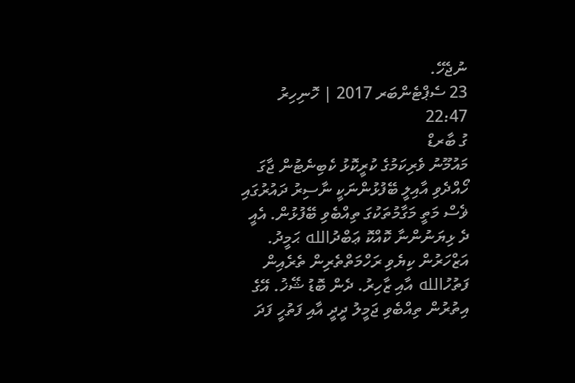ނުޖެހޭ.
23 ސެޕްޓެންބަރ 2017 | ހޮނިހިރު 22:47
ގު ބާރޑް
މައުމޫނު ވެރިކަމުގެ ކުރީކޮޅު ކެބިނެޓުން ޖާގަ ހޯއްދެވި އާއިލީ ބޭފުޅުންނަކީ ނާސިރު ދައުރުގައި ޥެސް މަތީ މަގާމުތަކުގަ ތިއްބެވި ބޭފުޅުން. އެއީ ދެ ޅިޔަނުންނާ ކޮއްކޮ ޢަބްދުالله ޙަމީދު. އަޒްހަރުން ކިޔެވި ރަހްމަތްތެރިން ތެރެއިން ފަތުހުالله އާއި ޒާހިރު. ދެން ބޮޑު ޝޭޚު. އޭގެ އިތުރުން ތިއްބެވި ޖަމީލު ދީދީ އާއި ފަތުހީ ފަދަ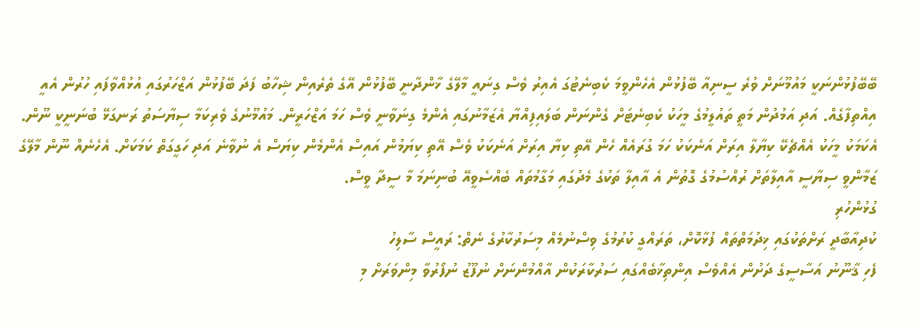ބޭބޭފުޅުންނަކީ މައުމޫނަށް ވުރެ ސީނިއާ ބޭފުޅުން އެހެންވީމަ ކެބިނެޓުގަ އެއިރު ވެސް ގިނައީ މާލޭގެ ޚާންދާނީ ބޭފުޅުން އޭގެ ތެރެއިން ޝިހާބު ފަދަ ބޭފުޅުން އަޒްހަރުގައި އުޅުއްވާފައި ހުރުން އެއީ އިއްތިފާގެއް. އަދި އަމުދުން މަތީ ތައުލީމުގެ މީހަކު ކެބިނެޓަށް ގެންނަން ބަލައިފިއްޔާ އެޒަމާނުގައި އެންމެ ގިނަވާނީ ވެސް ހަމަ އަޒްހަރީން. މައުމޫނުގެ ވެރިކަމާ ސިޔާސަތު ރަނގަޅޭ ބުނަނީކީ ނޫން. އެކަމަކު މީހަކު އެއްޗެކޭ ކިޔާލާ އިރަށް އަނެކަކު ހަމަ ގުރައެއް ހެން އޭތި ކިޔާ އިރަށް އަނެކަކު ވެސް އޭތި ކިޔަމުން އައިސް އެންމެން ކިޔަސް އެ ނުވާނެ އަދި ހަގީގަތް ކަމަކަށް. އެހެނެއް ނޫން މާލޭގެ ޒަމާންވީ ސިޔާސީ އާއިލާތަށް ރުއްސުމުގެ ގޮތުން އެ އާއިލާ ތަކުގެ މެދުގައި މަގާމުތައް ބެއްސެވީއޭ ބުނިނަމަ މާ ސީދާ ވީސް.
ގުޅުންހުރި
ކުދިއާބާދީ ރަށްތަކުގައި ޚިދުމަތްތައް ފުޅާކޮށް، ތަރައްގީ ކުރުމުގެ ވިސްނުމެއް މިސަރުކާރުގެ ނެތް: ރައީސް ސާލިހު
ފެހި ޤާނޫނު އަސާސީގެ ދަށުން އެއްވެސް އިންތިޚާބެއްގައި ސަރުކާރަކުން އާއްމުންނަށް ނުފޫޒު ނުފޯރުވާ މިންވަރަށް މި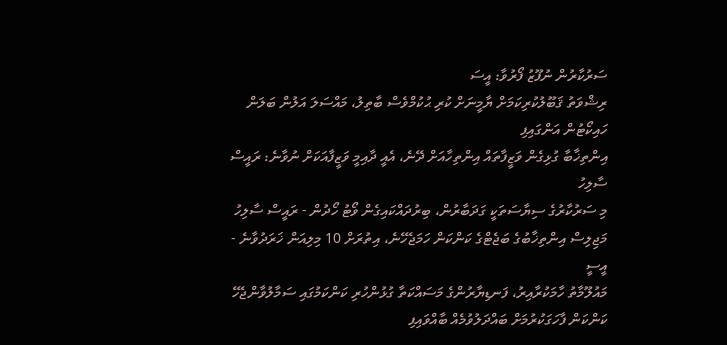ސަރުކާރުން ނުފޫޒު ފޯރުވާ: އީސަ
ރިޝްވަތު ޤަބޫލުކުރިކަމަށް ޔާމީނަށް ކުރި ޙުކުމްވެސް ބާތިލު، މައްސަލަ އަލުން ބަލަން ހައިކޯޓުން އަންގައިފި
އިންތިޚާބާ ގުޅިގެން ވަޒީފާތައް އިންތިހާއަށް ދޭނެ، އެއީ ދާއިމީ ވަޒީފާއަކަށް ނުވާނެ: ރައީސް ސާލިހު
މި ސަރުކާރުގެ ސިޔާސަތަކީ ގަދަބާރުން، ބިރުދައްކައިގެން ވޯޓު ހޯދުން - ރައީސް ސާލިހު
މަޖިލިސް އިންތިޚާބުގެ ބަޖެޓްގެ ކަންކަން ހަމަޖެހޭނެ، އިތުރަށް 10 މިލިއަން ޚަރަދުވާނެ - އީސީ
މައުލޫމާތު ހާމަކުރާއިރު، ފަނޑިޔާރުންގެ މަސައްކަތާ ގުޅުންހުރި ކަންކަމުގައި ސަމާލުވާންޖެހޭ ކަންކަން ފާހަގަކުރުމަށް ބައްދަލުވުމެއް ބާއްވައިފި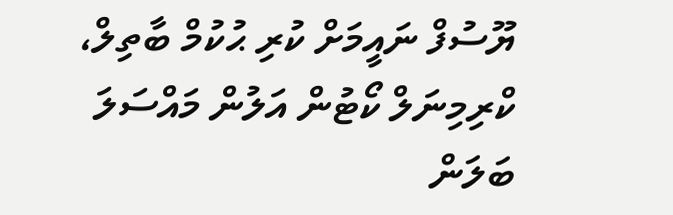ޔޫސުފް ނައީމަށް ކުރި ޙުކުމް ބާތިލް، ކްރިމިނަލް ކޯޓުން އަލުން މައްސަލަ ބަލަން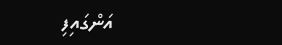އަންގައިފި